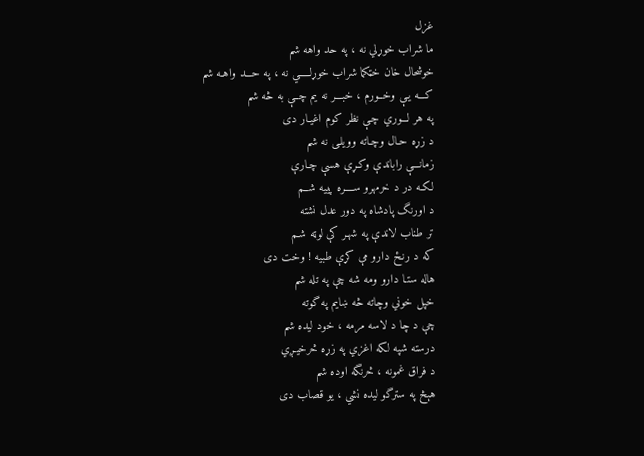غزل
ما شراب خوړلي نه ، په حد واهه شم
خوشحال خان خټکما شراب خوړلـــــي نه ، په حـــد واهـه شم
كـــه يـې وخــورم ، خبـــر نه يم چــې به څه شم
په هر لـــوري چـې نظر كوم اغيـار دى
د زړه حـال وچـاته وويلـى نه شم
زمانـــې راباندې وكـړې هسې چـارې
لكـه در د خرمهرو ســــره پييه شــم
د اورنگ پادشاه په دور عدل نشته
تر طناب لاندې په شهـر كې لوټه شـم
كه د رنـځ دارو مې كړې طبيه ! وخت دى
هاله ستـا دارو ومه شه چې په تله شم
خپل خوني وچاته څه ښايم په گوته
چې د چا د لاسه مرمه ، خود ليده شم
درسته شپه لكه اغزي په زړه څرخيـږي
د فراق غمونه ، څرنگه اوده شم
هېڅ په سترگو ليده نشي ، يو قصاب دى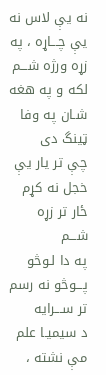نه يې لاس نه يې چـــاړه ، په زړه ورژه شـــم
لكه و په هغه شـان په وفا ټينگ دى
چې تر يار يې خجل نه كړم ځار تر زړه شـــم
په دا لـوڅو پـــوڅو نه رسم تر ســـرايه
د سيميـا علم مې نشته ،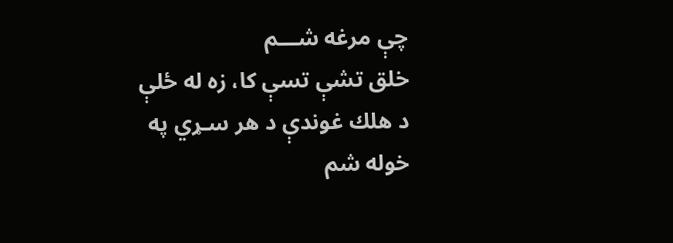چې مرغه شـــم
خلق تشې تسې كا، زه له ځلې
د هلك غوندې د هر سـړي په خوله شم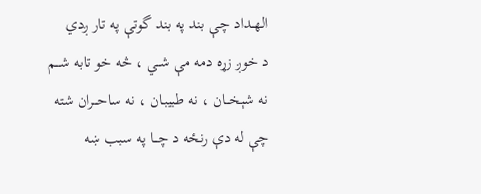الهــداد چې بند په بند گوتې په تار ږدي
د خوږ زړه دمه مې شــي ، څه خو تابه شـــم
نه شېخـــان ، نه طبيبـان ، نه ساحـــران شته
چې له دې رنځه د چـــا په سبب ښه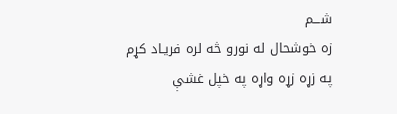شـــم
زه خوشحال له نورو څه لره فريـاد كړم
په زړه زړه واړه په خپل غشې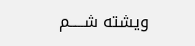ويشته شـــــم